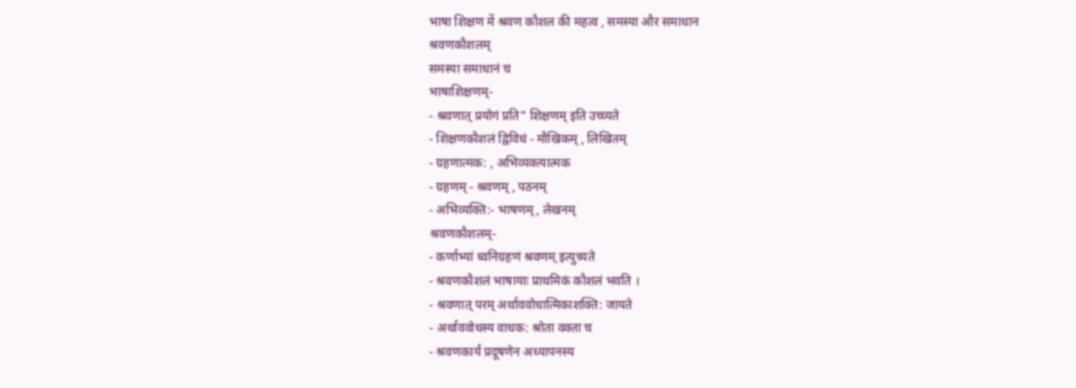भाषा शिक्षण में श्रवण कौशल की महत्व , समस्या और समाधान
श्रवणकौशलम्
समस्या समाधानं च
भाषाशिक्षणम्-
- श्रवणात् प्रयोगं प्रति" शिक्षणम् इति उच्च्यते
- शिक्षणकौशलं द्विविधं - मौखिकम् , लिखितम्
- ग्रहणात्मक: , अभिव्यक्त्यात्मक
- ग्रहणम् - श्रवणम् , पठनम्
- अभिव्यक्ति:- भाषणम् , लेखनम्
श्रवणकौशलम्-
- कर्णाभ्यां ध्वनिग्रहणं श्रवणम् इत्युच्यते
- श्रवणकौशलं भाषायाः प्राथमिकं कौशलं भवति ।
- श्रवणात् परम् अर्थाववोधात्मिकाशक्ति: जायते
- अर्थाववोधस्य वाधक: श्रोता वक्ता च
- श्रवणकार्यं प्रदूषणेन अध्यापनस्य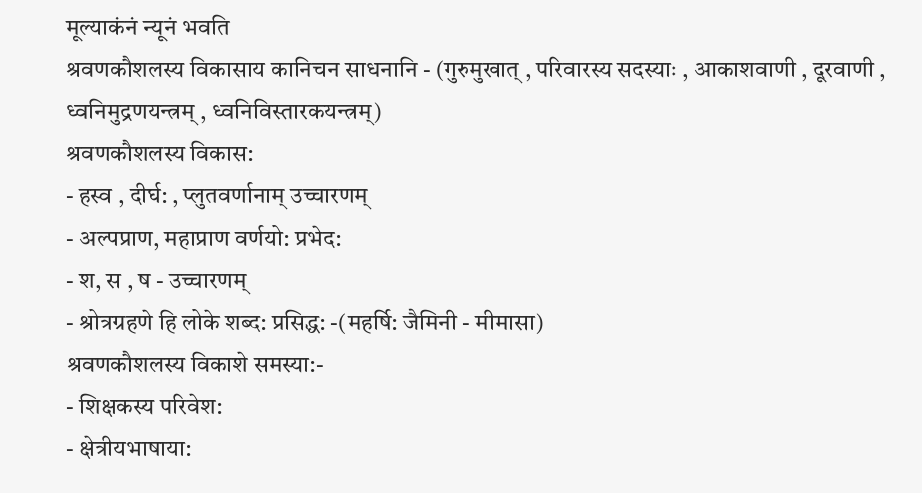मूल्याकंनं न्यूनं भवति
श्रवणकौशलस्य विकासाय कानिचन साधनानि - (गुरुमुखात् , परिवारस्य सदस्याः , आकाशवाणी , दूरवाणी , ध्वनिमुद्रणयन्त्रम् , ध्वनिविस्तारकयन्त्रम्)
श्रवणकौशलस्य विकास:
- हस्व , दीर्घ: , प्लुतवर्णानाम् उच्चारणम्
- अल्पप्राण, महाप्राण वर्णयो: प्रभेद:
- श, स , ष - उच्चारणम्
- श्रोत्रग्रहणे हि लोके शब्द: प्रसिद्ध: -(महर्षि: जैमिनी - मीमासा)
श्रवणकौशलस्य विकाशे समस्या:-
- शिक्षकस्य परिवेश:
- क्षेत्रीयभाषाया: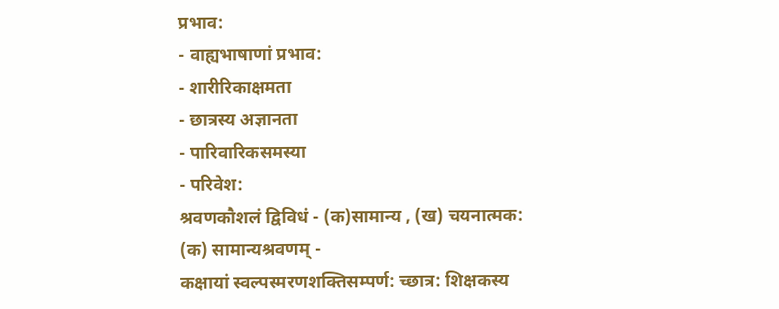प्रभाव:
- वाह्यभाषाणां प्रभाव:
- शारीरिकाक्षमता
- छात्रस्य अज्ञानता
- पारिवारिकसमस्या
- परिवेश:
श्रवणकौशलं द्विविधं - (क)सामान्य , (ख) चयनात्मक:
(क) सामान्यश्रवणम् -
कक्षायां स्वल्पस्मरणशक्तिसम्पर्ण: च्छात्र: शिक्षकस्य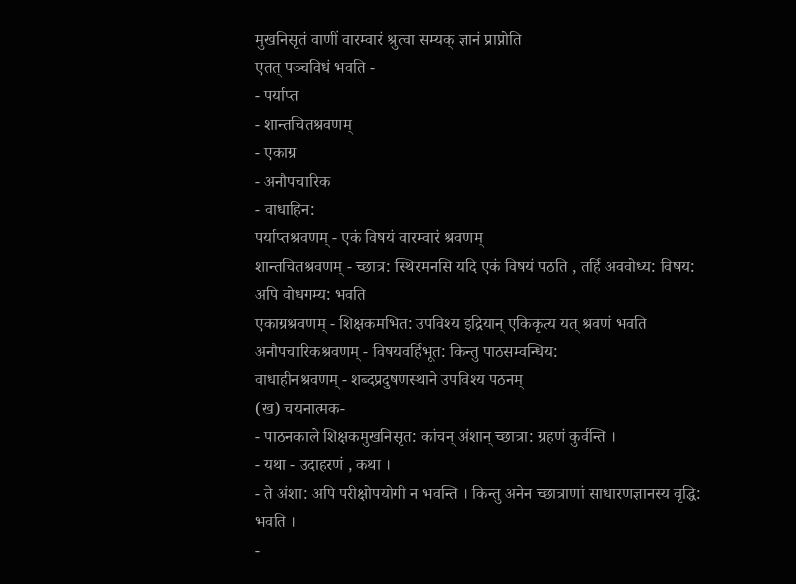मुखनिसृतं वाणीं वारम्वारं श्रुत्वा सम्यक् ज्ञानं प्राप्नोति
एतत् पञ्चविधं भवति -
- पर्याप्त
- शान्तचितश्रवणम्
- एकाग्र
- अनौपचारिक
- वाधाहिन:
पर्याप्तश्रवणम् - एकं विषयं वारम्वारं श्रवणम्
शान्तचितश्रवणम् - च्छात्र: स्थिरमनसि यदि एकं विषयं पठति , तर्हि अववोध्य: विषय: अपि वोधगम्य: भवति
एकाग्रश्रवणम् - शिक्षकमभित: उपविश्य इद्रियान् एकिकृत्य यत् श्रवणं भवति
अनौपचारिकश्रवणम् - विषयवर्हिभूत: किन्तु पाठसम्वन्धिय:
वाधाहीनश्रवणम् - शब्दप्रदुषणस्थाने उपविश्य पठनम्
(ख) चयनात्मक-
- पाठनकाले शिक्षकमुखनिसृत: कांचन् अंशान् च्छात्रा: ग्रहणं कुर्वन्ति ।
- यथा - उदाहरणं , कथा ।
- ते अंशा: अपि परीक्षोपयोगी न भवन्ति । किन्तु अनेन च्छात्राणां साधारणज्ञानस्य वृद्धि: भवति ।
-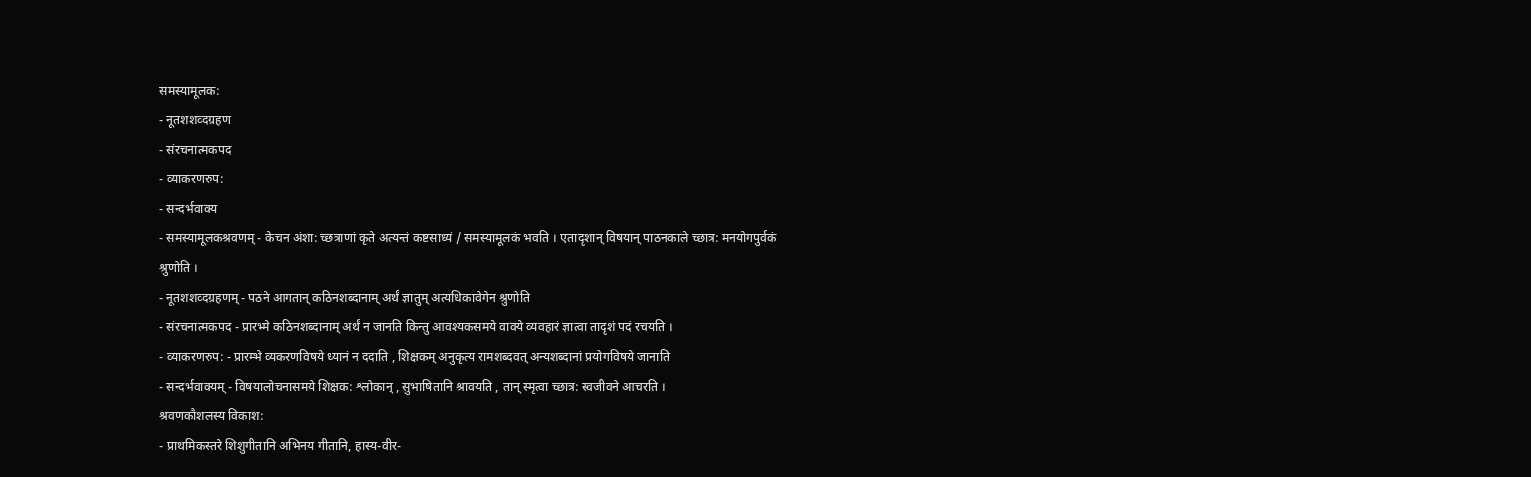समस्यामूलक:
- नूतशशव्दग्रहण
- संरचनात्मकपद
- व्याकरणरुप:
- सन्दर्भवाक्य
- समस्यामूलकश्रवणम् - केचन अंशा: च्छत्राणां कृते अत्यन्तं कष्टसाध्यं / समस्यामूलकं भवति । एतादृशान् विषयान् पाठनकाले च्छात्र: मनयोगपुर्वकं श्रुणोति ।
- नूतशशव्दग्रहणम् - पठने आगतान् कठिनशब्दानाम् अर्थं ज्ञातुम् अत्यधिकावेगेन श्रुणोति
- संरचनात्मकपद - प्रारभ्मे कठिनशब्दानाम् अर्थं न जानति किन्तु आवश्यकसमये वाक्ये व्यवहारं ज्ञात्वा तादृशं पदं रचयति ।
- व्याकरणरुप: - प्रारम्भे व्यकरणविषये ध्यानं न ददाति , शिक्षकम् अनुकृत्य रामशब्दवत् अन्यशब्दानां प्रयोगविषये जानाति
- सन्दर्भवाक्यम् - विषयालोचनासमये शिक्षक: श्लोकान् , सुभाषितानि श्रावयति , तान् स्मृत्वा च्छात्र: स्वजीवने आचरति ।
श्रवणकौशलस्य विकाश:
- प्राथमिकस्तरे शिशुगीतानि अभिनय गीतानि, हास्य-वीर-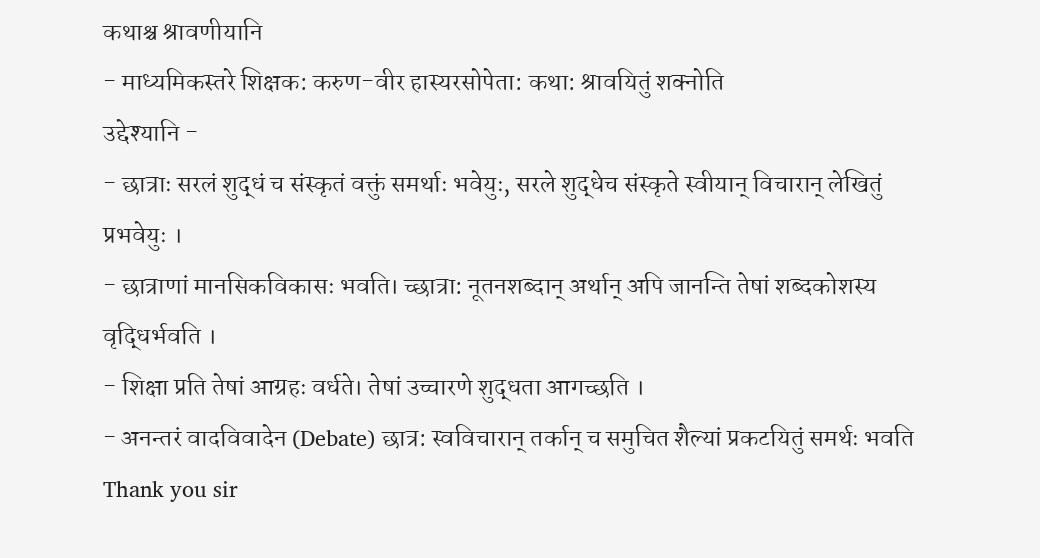कथाश्च श्रावणीयानि
- माध्यमिकस्तरे शिक्षक: करुण-वीर हास्यरसोपेता: कथा: श्रावयितुं शक्नोति
उद्देश्यानि -
- छात्राः सरलं शुद्धं च संस्कृतं वक्तुं समर्थाः भवेयुः, सरले शुद्धेच संस्कृते स्वीयान् विचारान् लेखितुं प्रभवेयुः ।
- छात्राणां मानसिकविकासः भवति। च्छात्रा: नूतनशब्दान् अर्थान् अपि जानन्ति तेषां शब्दकोशस्य वृद्धिर्भवति ।
- शिक्षा प्रति तेषां आग्रहः वर्धते। तेषां उच्चारणे शुद्धता आगच्छति ।
- अनन्तरं वादविवादेन (Debate) छात्र: स्वविचारान् तर्कान् च समुचित शैल्यां प्रकटयितुं समर्थः भवति
Thank you sir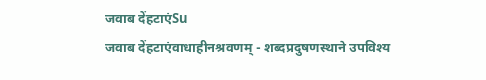जवाब देंहटाएंSu
जवाब देंहटाएंवाधाहीनश्रवणम् - शब्दप्रदुषणस्थाने उपविश्य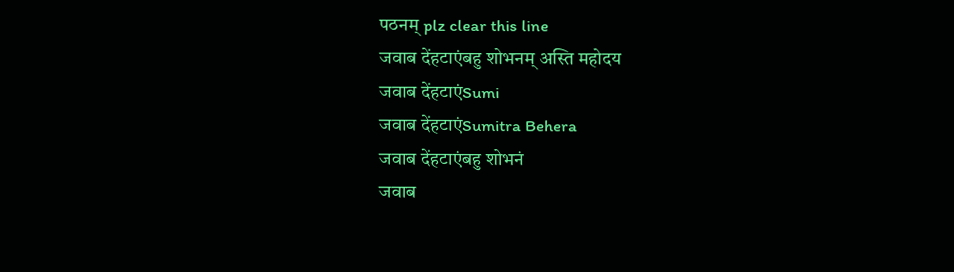पठनम् plz clear this line
जवाब देंहटाएंबहु शोभनम् अस्ति महोदय
जवाब देंहटाएंSumi
जवाब देंहटाएंSumitra Behera
जवाब देंहटाएंबहु शोभनं
जवाब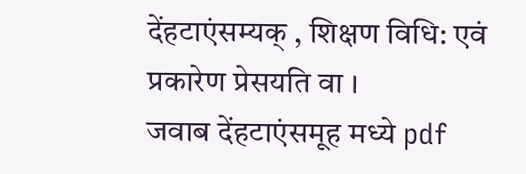देंहटाएंसम्यक् , शिक्षण विधि: एवं प्रकारेण प्रेसयति वा ।
जवाब देंहटाएंसमूह मध्ये pdf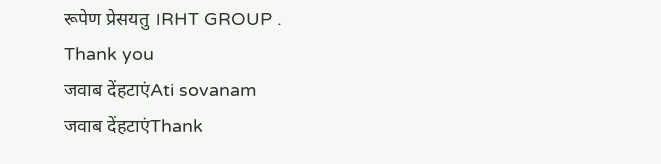रूपेण प्रेसयतु ।RHT GROUP .
Thank you
जवाब देंहटाएंAti sovanam
जवाब देंहटाएंThank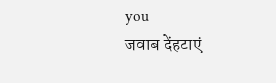you
जवाब देंहटाएं